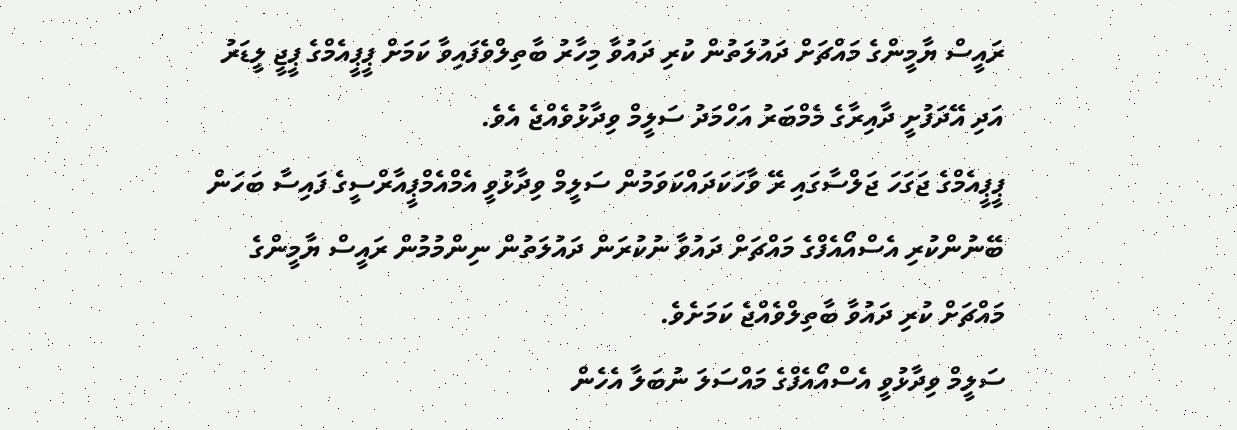ރައީސް ޔާމީންގެ މައްޗަށް ދައުލަތުން ކުރި ދައުވާ މިހާރު ބާތިލްވެފައިވާ ކަމަށް ޕީޕީއެމްގެ ޕީޖީ ލީޑަރު އަދި އޭދަފުށީ ދާއިރާގެ މެމްބަރު އަހްމަދު ސަލީމް ވިދާޅުވެއްޖެ އެވެ.
ޕީޕީއެމްގެ ޖަގަހަ ޖަލްސާގައި ރޭ ވާހަކަދައްކަވަމުން ސަލީމް ވިދާޅުވީ އެމްއެމްޕީއާރްސީގެ ފައިސާ ބަހަން ބޭނުންކުރި އެސްއޯއެފްގެ މައްޗަށް ދައުވާ ނުކުރަން ދައުލަތުން ނިންމުމުން ރައީސް ޔާމީންގެ މައްޗަށް ކުރި ދައުވާ ބާތިލްވެއްޖެ ކަމަށެވެ.
ސަލީމް ވިދާޅުވީ އެސްއޯއެފްގެ މައްސަލަ ނުބަލާ އެހެން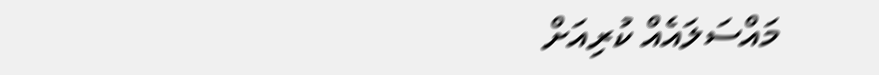މައްސަލައެއް ކުރިއަށް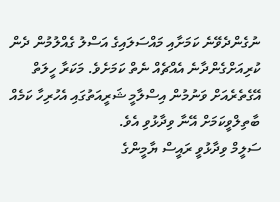ނުގެންދެވޭނެ ކަމަށާއި މައްސަލައިގެ އަސްލު ގެއްލުމުން ދެން ކުރިއަށްގެންދާނެ އެއްޗެއް ނެތް ކަމަށެވެ. މަކަރާ ހީލަތް އޭގެތެރެއަށް ވަނުމުން އިސްލާމީ ޝަރީއަތުގައި އެހުރިހާ ކަމެއް ބާތިލްވީކަމަށް އޭނާ ވިދާޅުވި އެވެ.
ސަލީމް ވިދާޅުވީ ރައީސް ޔާމީންގެ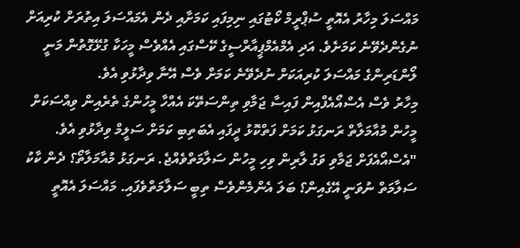މައްސަލަ މިހާރު އެއޮތީ ސުޕްރީމް ކޯޓުގައި ނިމިފައި ކަމަށާއި ދެން އެމައްސަލަ އިތުރަށް ކުރިއަށް ނުގެންދެވޭނެ ކަމަށެވެ. އަދި އެމްއެމްޕީއާރްސީގެ ކޭސްގައި އެއްވެސް މީހަކާ ގުޅޭގޮތުން މަނީ ލޯންޑަރިންގެ މައްސަލަ ކުރިއަކަށް ނުދެވޭނެ ކަމަށް ވެސް އޭނާ ވިދާޅުވި އެވެ.
މިހާރު ވެސް އެސްއޯއެފްއިން ފައިސާ ޖަމާވި ތިންސަތޭކަ އެއްހާ މީހުންގެ ތެރެއިން ވިއްސަކަށް މީހުން މުއާމަލާތް ރަނގަޅު ކަމަށް ފަތްކޮޅު ދީފައި އެބަތިބި ކަމަށް ސަލީމް ވިދާޅުވި އެވެ.
"އެސްއޯއެފަށް ޖަމާވި ވަގު ލާރިން ވިހި މީހުން ސަލާމަތްވެއްޖެ. ރަނގަޅު މުއާމަލާތޯ؟ ދެން ކާކު ސަލާމަތް ނުވަނީ އޭގެއިން؟ ބަލަ އެންމެންވެސް ތިބީ ސަލާމަތްވެފައި. މައްސަލަ އެއޮތީ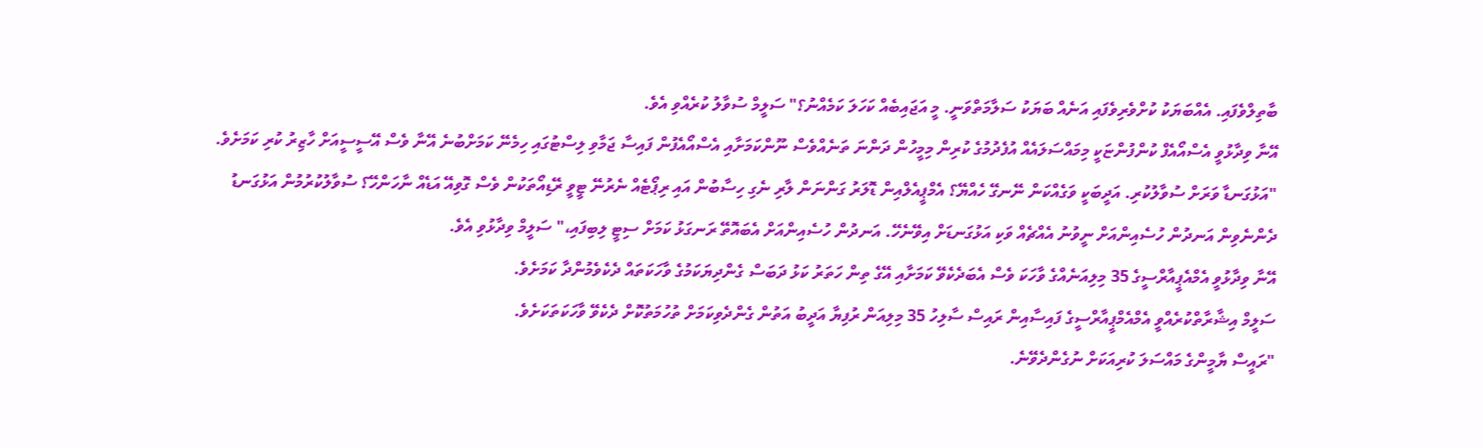ބާތިލްވެފައި. އެއްބަޔަކު ކުށްވެރިވެފައި އަނެއް ބަޔަކު ސަލާމަތްވަނީ. މީ އަޖައިބެއް ކަހަލަ ކަމެއްނު؟" ސަލީމް ސުވާލު ކުރެއްވި އެވެ.
އޭނާ ވިދާޅުވީ އެސްއޯއެފް ކުންފުންޏަކީ މިމައްސަލައެއް އުފެދުމުގެ ކުރިން މިމީހުން ދަންނަ ތަނެއްވެސް ނޫންކަމަށާއި އެސްއޯއެފުން ފައިސާ ޖަމާވި ލިސްޓުގައި ހިމެނޭ ކަމަށްބުނެ އޭނާ ވެސް އޭސީސީއަށް ހާޒިރު ކުރި ކަމަށެވެ.
"އަޅުގަނޑާ ވަރަށް ސުވާލުކުރި. އަދީބަކީ ވަގެއްކަން ނޭނގޭ ހެއްޔޭ؟ އެމްޕީއެލްއިން ޑޮލަރު ގަންނަން ލާރި ނެގި ހިސާބުން އައި ރިޕޯޓެއް ނެރުނޭ ޓީވީ ރޭޑިއޯތަކުން ވެސް ގޮވިއޭ އަޑެއް ނާހަންހޭ؟ ސުވާލުކުރުމުން އަޅުގަނޑު ދެންނެވިން އަނދުން ހުސެއިންއަށް ނީވުނު އެއްޗެއް ވަކި އަޅުގަނޑަށް އިވޭނެހޭ. އަނދުން ހުސެއިންއަށް އެބައޮތޭ ރަނގަޅު ކަމަށް ސިޓީ ލިބިފައި،" ސަލީމް ވިދާޅުވި އެވެ.
އޭނާ ވިދާޅުވީ އެމްއެޕީއާރްސީގެ 35 މިލިއަނެއްގެ ވާހަކަ ވެސް އެބަދެކެވޭ ކަމަށާއި އޭގެ ތިން ހަތަރު ކަޅު ދަބަސް ގެންދިޔަކަމުގެ ވާހަކަތައް ދެކެވެމުންދާ ކަމަށެވެ.
ސަލީމް އިޝާރާތްކުރެއްވީ އެމްއެމްޕީއާރްސީގެ ފައިސާއިން ރައިސް ސާލިހު 35 މިލިއަން ރުފިޔާ އަދީބު އަތުން ގެންދެވިކަމަށް ތުހުމަތުކޮށް ދެކެވޭ ވާހަކަތަކަށެވެ.
"ރައީސް ޔާމީންގެ މައްސަލަ ކުރިއަކަށް ނުގެންދެވޭނެ.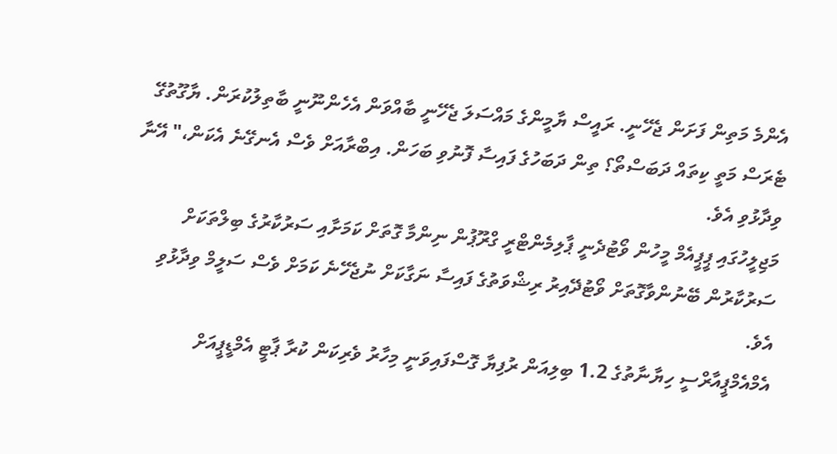އެންމެ މަތިން ފަށަން ޖެހޭނީ. ރައީސް ޔާމީންގެ މައްސަލަ ޖެހޭނީ ބާއްވަން އެހެންނޫނީ ބާތިލުކުރަން. ޔާގޫތުގޭ ޓެރަސް މަތީ ކިތައް ދަބަސްތޯ؟ ތިން ދަބަހުގެ ފައިސާ ފޮނުވި ބަހަން. އިބްރާއަށް ވެސް އެނގޭނެ އެކަން،" އޭނާ ވިދާޅުވި އެވެ.
މަޖިލީހުގައި ޕީޕީއެމް މީހުން ވޯޓުދެނީ ޕާލިމެންޓްރީ ގްރޫޕުން ނިންމާ ގޮތަށް ކަމަށާއި ސަރުކާރުގެ ބިލްތަކަށް ސަރުކާރުން ބޭނުންވާގޮތަށް ވޯޓުދޭއިރު ރިޝްވަތުގެ ފައިސާ ނަގާކަށް ނުޖެހޭނެ ކަމަށް ވެސް ސަލީމް ވިދާޅުވި އެވެ.
އެމްއެމްޕީއާރްސީ ހިޔާނާތުގެ 1.2 ބިލިއަން ރުފިޔާ ގޮސްފައިވަނީ މިހާރު ވެރިކަން ކުރާ ޕާޓީ އެމްޑީޕީއަށް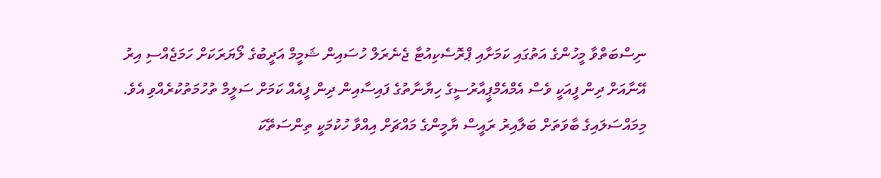ނިސްބަތްވާ މީހުންގެ އަތުގައި ކަމަށާއި ޕްރޮސެކިއުޓާ ޖެނެރަލް ހުސައިން ޝަމީމް އަދީބުގެ ލޯޔަރަކަށް ހަމަޖެއްސި އިރު އޭނާއަށް ދިން ފީއަކީ ވެސް އެމްއެމްޕީއާރުސީގެ ހިޔާނާތުގެ ފައިސާއިން ދިން ފީއެއް ކަމަށް ސަލީމް ތުހުމަތުކުރެއްވި އެވެ.
މިމައްސަލައިގެ ބާވަތަށް ބަލާއިރު ރައީސް ޔާމީންގެ މައްޗަށް އިއްވާ ހުކުމަކީ ތިންސަތޭކަ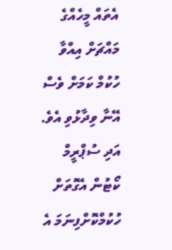އެތައް މީހެއްގެ މައްޗަށް އިއްވާ ހުކުމް ކަމަށް ވެސް އޭނާ ވިދާޅުވި އެވެ. އަދި ސުޕްރީމް ކޯޓުން އެގޮތަށް ހުކުމްކޮށްފިނަމަ އެ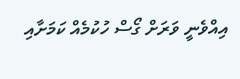އިއްވެނީ ވަރަށް ގޯސް ހުކުމެއް ކަމަށާއި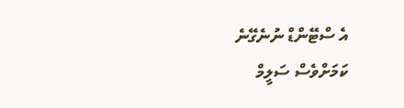އެ ސްޓޭންޑް ނުނެގޭނެ ކަމަށްވެސް ސަލީމް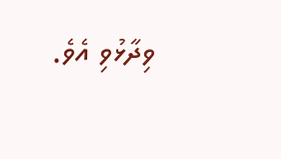ވިދާޅުވި އެވެ.